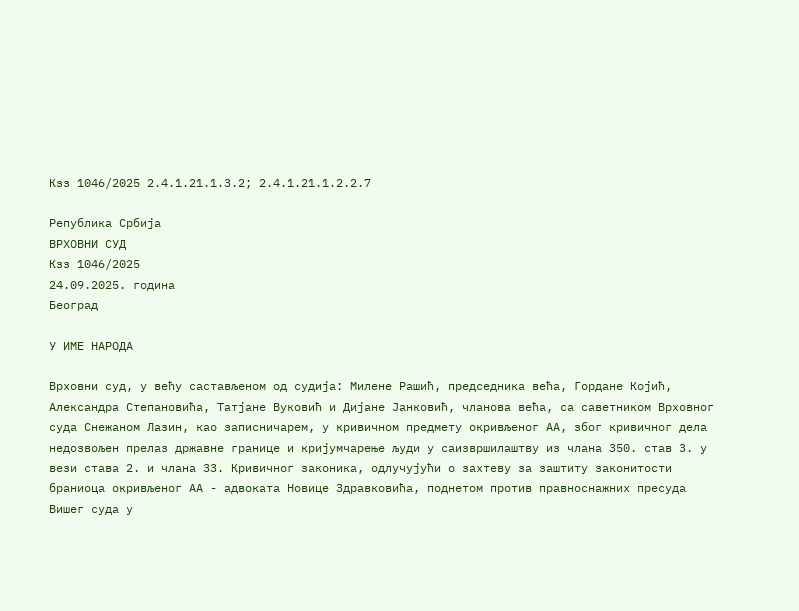Кзз 1046/2025 2.4.1.21.1.3.2; 2.4.1.21.1.2.2.7

Република Србија
ВРХОВНИ СУД
Кзз 1046/2025
24.09.2025. година
Београд

У ИМЕ НАРОДА

Врховни суд, у већу састављеном од судија: Милене Рашић, председника већа, Гордане Којић, Александра Степановића, Татјане Вуковић и Дијане Јанковић, чланова већа, са саветником Врховног суда Снежаном Лазин, као записничарем, у кривичном предмету окривљеног АА, због кривичног дела недозвољен прелаз државне границе и кријумчарење људи у саизвршилаштву из члана 350. став 3. у вези става 2. и члана 33. Кривичног законика, одлучујући о захтеву за заштиту законитости браниоца окривљеног АА - адвоката Новице Здравковића, поднетом против правноснажних пресуда Вишег суда у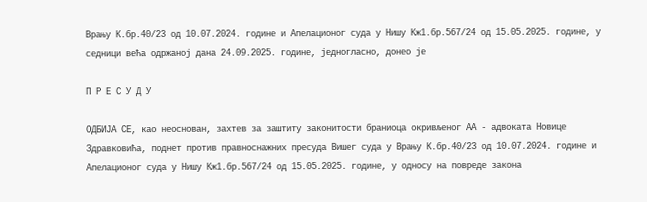Врању К.бр.40/23 од 10.07.2024. године и Апелационог суда у Нишу Кж1.бр.567/24 од 15.05.2025. године, у седници већа одржаној дана 24.09.2025. године, једногласно, донео је

П Р Е С У Д У

ОДБИЈА СЕ, као неоснован, захтев за заштиту законитости браниоца окривљеног АА - адвоката Новице Здравковића, поднет против правноснажних пресуда Вишег суда у Врању К.бр.40/23 од 10.07.2024. године и Апелационог суда у Нишу Кж1.бр.567/24 од 15.05.2025. године, у односу на повреде закона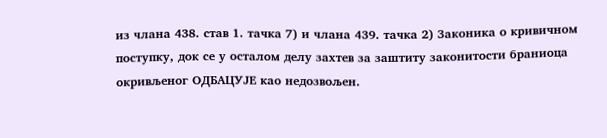из члана 438. став 1. тачка 7) и члана 439. тачка 2) Законика о кривичном поступку, док се у осталом делу захтев за заштиту законитости браниоца окривљеног ОДБАЦУЈЕ као недозвољен.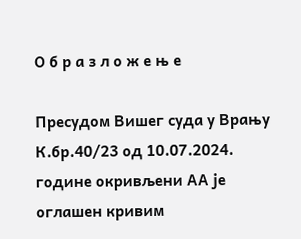О б р а з л о ж е њ е

Пресудом Вишег суда у Врању К.бр.40/23 од 10.07.2024. године окривљени АА је оглашен кривим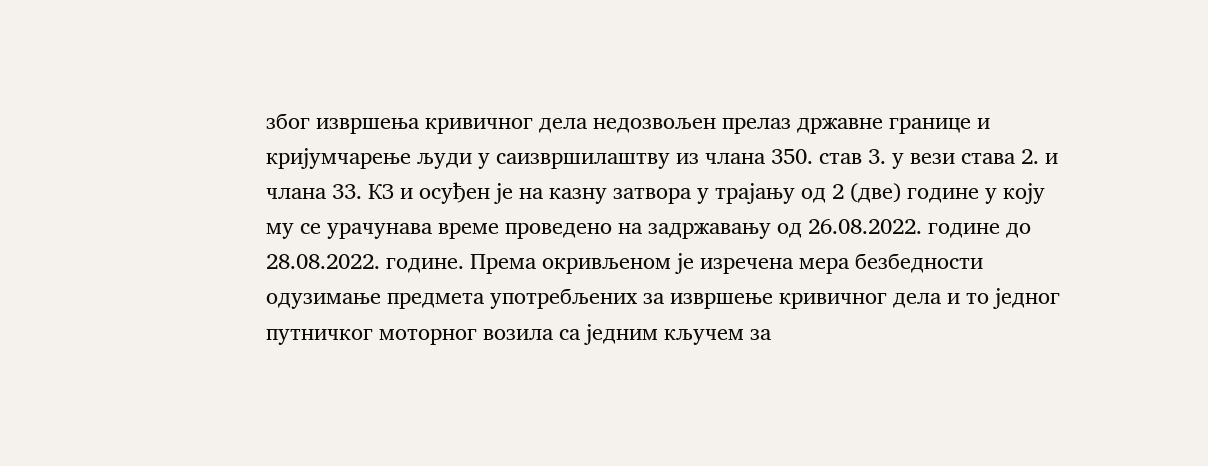због извршења кривичног дела недозвољен прелаз државне границе и кријумчарење људи у саизвршилаштву из члана 350. став 3. у вези става 2. и члана 33. КЗ и осуђен је на казну затвора у трајању од 2 (две) године у коју му се урачунава време проведено на задржавању од 26.08.2022. године до 28.08.2022. године. Према окривљеном је изречена мера безбедности одузимање предмета употребљених за извршење кривичног дела и то једног путничког моторног возила са једним кључем за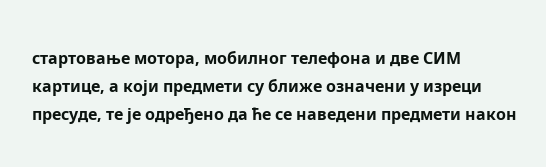стартовање мотора, мобилног телефона и две СИМ картице, а који предмети су ближе означени у изреци пресуде, те је одређено да ће се наведени предмети након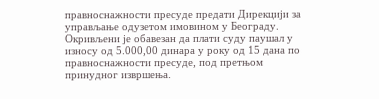правноснажности пресуде предати Дирекцији за управљање одузетом имовином у Београду. Окривљени је обавезан да плати суду паушал у износу од 5.000,00 динара у року од 15 дана по правноснажности пресуде, под претњом принудног извршења.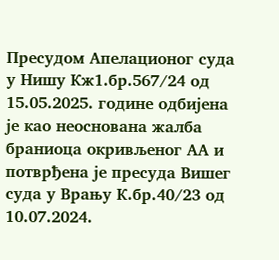Пресудом Апелационог суда у Нишу Кж1.бр.567/24 од 15.05.2025. године одбијена је као неоснована жалба браниоца окривљеног АА и потврђена је пресуда Вишег суда у Врању К.бр.40/23 од 10.07.2024.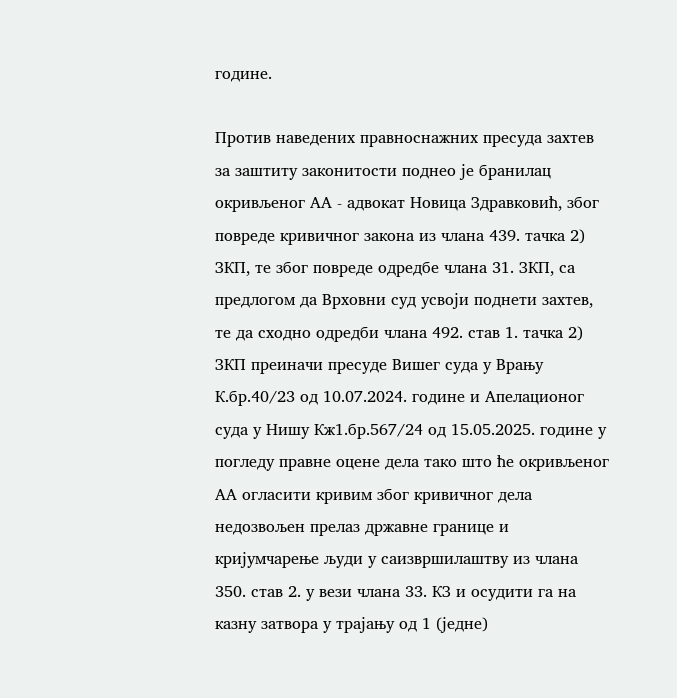године.

Против наведених правноснажних пресуда захтев за заштиту законитости поднео је бранилац окривљеног АА - адвокат Новица Здравковић, због повреде кривичног закона из члана 439. тачка 2) ЗКП, те због повреде одредбе члана 31. ЗКП, са предлогом да Врховни суд усвоји поднети захтев, те да сходно одредби члана 492. став 1. тачка 2) ЗКП преиначи пресуде Вишег суда у Врању К.бр.40/23 од 10.07.2024. године и Апелационог суда у Нишу Кж1.бр.567/24 од 15.05.2025. године у погледу правне оцене дела тако што ће окривљеног АА огласити кривим због кривичног дела недозвољен прелаз државне границе и кријумчарење људи у саизвршилаштву из члана 350. став 2. у вези члана 33. КЗ и осудити га на казну затвора у трајању од 1 (једне)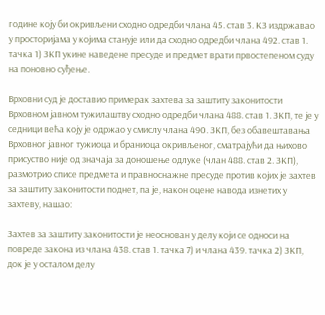године коју би окривљени сходно одредби члана 45. став 3. КЗ издржавао у просторијама у којима станује или да сходно одредби члана 492. став 1. тачка 1) ЗКП укине наведене пресуде и предмет врати првостепеном суду на поновно суђење.

Врховни суд је доставио примерак захтева за заштиту законитости Врховном јавном тужилаштву сходно одредби члана 488. став 1. ЗКП, те је у седници већа коју је одржао у смислу члана 490. ЗКП, без обавештавања Врховног јавног тужиоца и браниоца окривљеног, сматрајући да њихово присуство није од значаја за доношење одлуке (члан 488. став 2. ЗКП), размотрио списе предмета и правноснажне пресуде против којих је захтев за заштиту законитости поднет, па је, након оцене навода изнетих у захтеву, нашао:

Захтев за заштиту законитости је неоснован у делу који се односи на повреде закона из члана 438. став 1. тачка 7) и члана 439. тачка 2) ЗКП, док је у осталом делу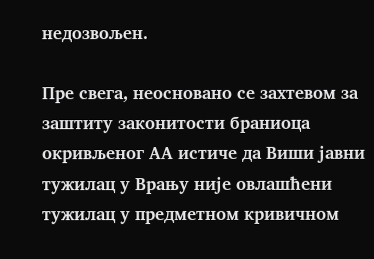недозвољен.

Пре свега, неосновано се захтевом за заштиту законитости браниоца окривљеног АА истиче да Виши јавни тужилац у Врању није овлашћени тужилац у предметном кривичном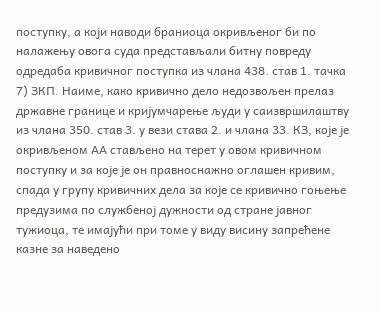поступку, а који наводи браниоца окривљеног би по налажењу овога суда представљали битну повреду одредаба кривичног поступка из члана 438. став 1. тачка 7) ЗКП. Наиме, како кривично дело недозвољен прелаз државне границе и кријумчарење људи у саизвршилаштву из члана 350. став 3. у вези става 2. и члана 33. КЗ, које је окривљеном АА стављено на терет у овом кривичном поступку и за које је он правноснажно оглашен кривим, спада у групу кривичних дела за које се кривично гоњење предузима по службеној дужности од стране јавног тужиоца, те имајући при томе у виду висину запрећене казне за наведено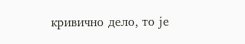кривично дело, то је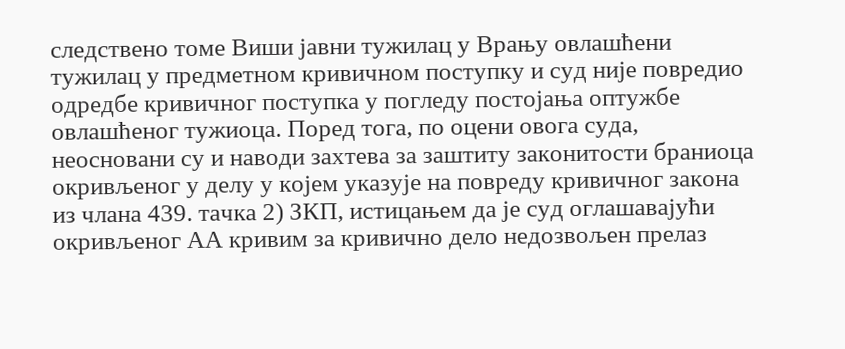следствено томе Виши јавни тужилац у Врању овлашћени тужилац у предметном кривичном поступку и суд није повредио одредбе кривичног поступка у погледу постојања оптужбе овлашћеног тужиоца. Поред тога, по оцени овога суда, неосновани су и наводи захтева за заштиту законитости браниоца окривљеног у делу у којем указује на повреду кривичног закона из члана 439. тачка 2) ЗКП, истицањем да је суд оглашавајући окривљеног АА кривим за кривично дело недозвољен прелаз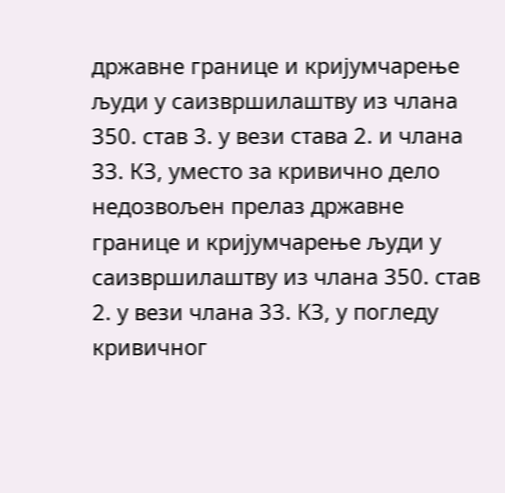државне границе и кријумчарење људи у саизвршилаштву из члана 350. став 3. у вези става 2. и члана 33. КЗ, уместо за кривично дело недозвољен прелаз државне границе и кријумчарење људи у саизвршилаштву из члана 350. став 2. у вези члана 33. КЗ, у погледу кривичног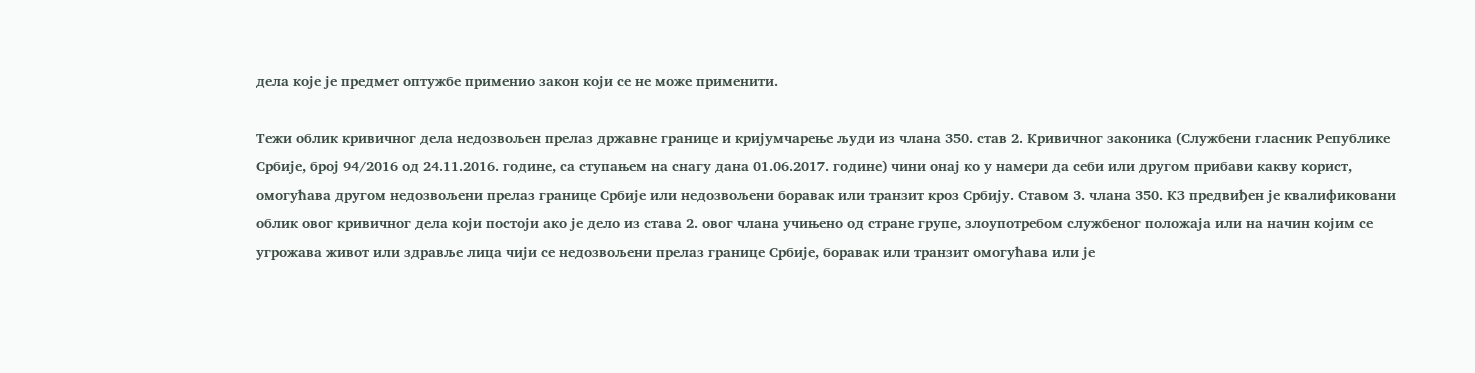дела које је предмет оптужбе применио закон који се не може применити.

Тежи облик кривичног дела недозвољен прелаз државне границе и кријумчарење људи из члана 350. став 2. Кривичног законика (Службени гласник Републике Србије, број 94/2016 од 24.11.2016. године, са ступањем на снагу дана 01.06.2017. године) чини онај ко у намери да себи или другом прибави какву корист, омогућава другом недозвољени прелаз границе Србије или недозвољени боравак или транзит кроз Србију. Ставом 3. члана 350. КЗ предвиђен је квалификовани облик овог кривичног дела који постоји ако је дело из става 2. овог члана учињено од стране групе, злоупотребом службеног положаја или на начин којим се угрожава живот или здравље лица чији се недозвољени прелаз границе Србије, боравак или транзит омогућава или је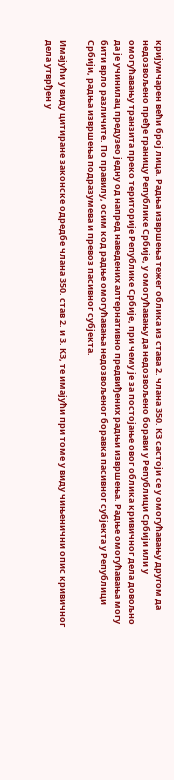кријумчарен већи број лица. Радња извршења тежег облика из става 2. члана 350. КЗ састоји се у омогућавању другом да недозвољено пређе границу Републике Србије, у омогућавању да недозвољено борави у Републици Србији или у омогућавању транзита преко територије Републике Србије, при чему је за постојање овог облика кривичног дела довољно да је учинилац предузео једну од напред наведених алтернативно предвиђених радњи извршења. Радње омогућавања могу бити врло различите. По правилу, осим код радње омогућавања недозвољеног боравка пасивног субјекта у Републици Србији, радња извршења подразумева и превоз пасивног субјекта.

Имајући у виду цитиране законске одредбе члана 350. став 2. и 3. КЗ, те имајући при томе у виду чињенични опис кривичног дела утврђен у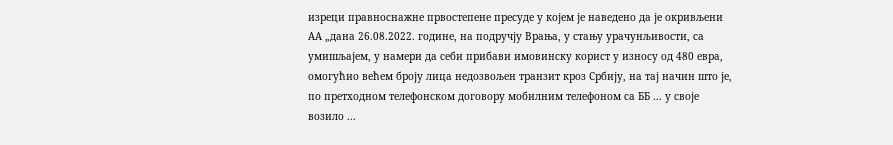изреци правноснажне првостепене пресуде у којем је наведено да је окривљени АА „дана 26.08.2022. године, на подручју Врања, у стању урачунљивости, са умишљајем, у намери да себи прибави имовинску корист у износу од 480 евра, омогућио већем броју лица недозвољен транзит кроз Србију, на тај начин што је, по претходном телефонском договору мобилним телефоном са ББ ... у своје возило ...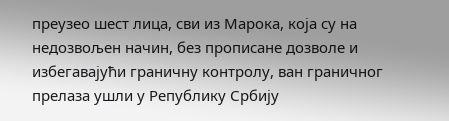преузео шест лица, сви из Марока, која су на недозвољен начин, без прописане дозволе и избегавајући граничну контролу, ван граничног прелаза ушли у Републику Србију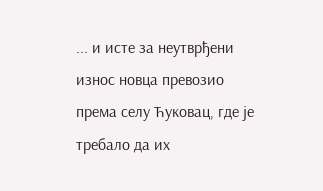... и исте за неутврђени износ новца превозио према селу Ћуковац, где је требало да их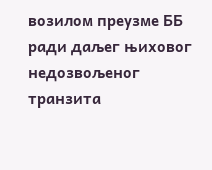возилом преузме ББ ради даљег њиховог недозвољеног транзита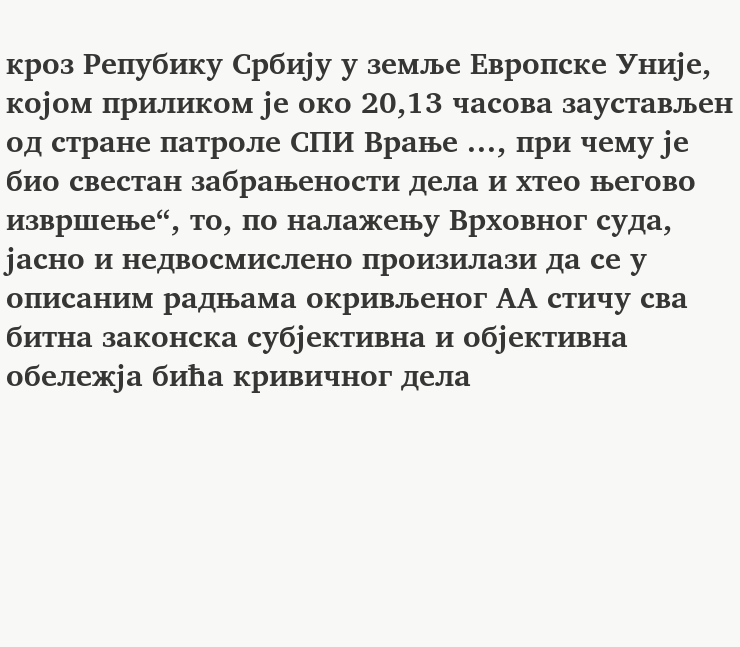кроз Репубику Србију у земље Европске Уније, којом приликом је око 20,13 часова заустављен од стране патроле СПИ Врање ..., при чему је био свестан забрањености дела и хтео његово извршење“, то, по налажењу Врховног суда, јасно и недвосмислено произилази да се у описаним радњама окривљеног АА стичу сва битна законска субјективна и објективна обележја бића кривичног дела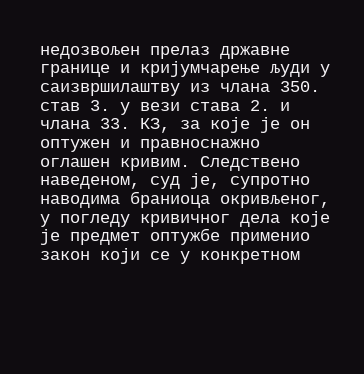недозвољен прелаз државне границе и кријумчарење људи у саизвршилаштву из члана 350. став 3. у вези става 2. и члана 33. КЗ, за које је он оптужен и правноснажно оглашен кривим. Следствено наведеном, суд је, супротно наводима браниоца окривљеног, у погледу кривичног дела које је предмет оптужбе применио закон који се у конкретном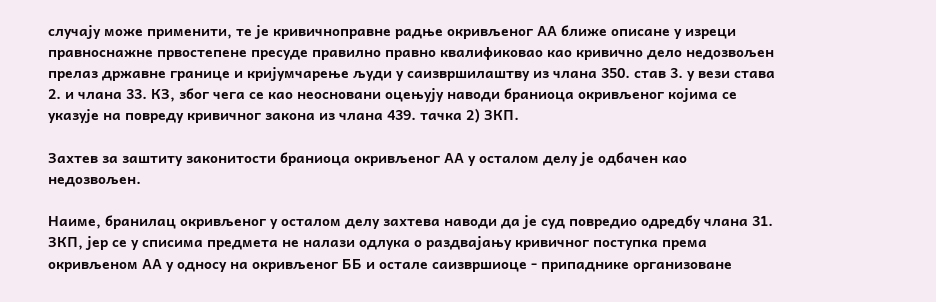случају може применити, те је кривичноправне радње окривљеног АА ближе описане у изреци правноснажне првостепене пресуде правилно правно квалификовао као кривично дело недозвољен прелаз државне границе и кријумчарење људи у саизвршилаштву из члана 350. став 3. у вези става 2. и члана 33. КЗ, због чега се као неосновани оцењују наводи браниоца окривљеног којима се указује на повреду кривичног закона из члана 439. тачка 2) ЗКП.

Захтев за заштиту законитости браниоца окривљеног АА у осталом делу је одбачен као недозвољен.

Наиме, бранилац окривљеног у осталом делу захтева наводи да је суд повредио одредбу члана 31. ЗКП, јер се у списима предмета не налази одлука о раздвајању кривичног поступка према окривљеном АА у односу на окривљеног ББ и остале саизвршиоце - припаднике организоване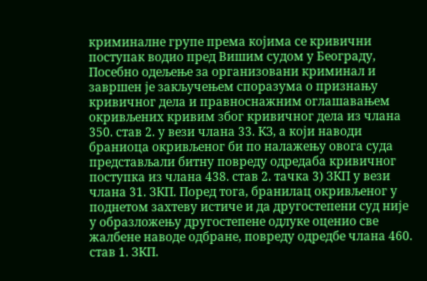криминалне групе према којима се кривични поступак водио пред Вишим судом у Београду, Посебно одељење за организовани криминал и завршен је закључењем споразума о признању кривичног дела и правноснажним оглашавањем окривљених кривим због кривичног дела из члана 350. став 2. у вези члана 33. КЗ, а који наводи браниоца окривљеног би по налажењу овога суда представљали битну повреду одредаба кривичног поступка из члана 438. став 2. тачка 3) ЗКП у вези члана 31. ЗКП. Поред тога, бранилац окривљеног у поднетом захтеву истиче и да другостепени суд није у образложењу другостепене одлуке оценио све жалбене наводе одбране, повреду одредбе члана 460. став 1. ЗКП.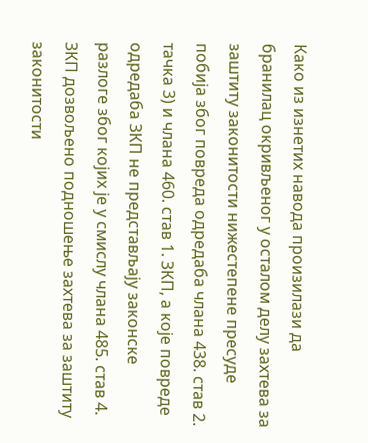Како из изнетих навода произилази да бранилац окривљеног у осталом делу захтева за заштиту законитости нижестепене пресуде побија због повреда одредаба члана 438. став 2. тачка 3) и члана 460. став 1. ЗКП, а које повреде одредаба ЗКП не представљају законске разлоге због којих је у смислу члана 485. став 4. ЗКП дозвољено подношење захтева за заштиту законитости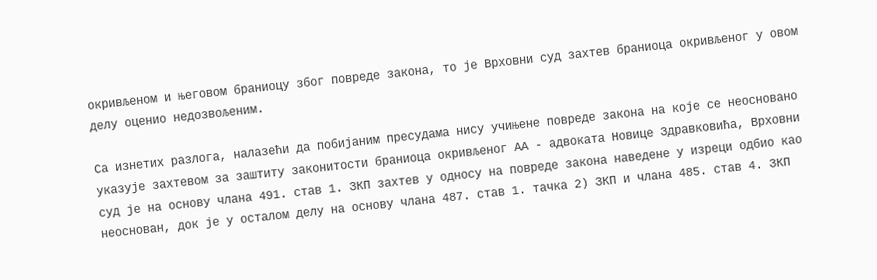окривљеном и његовом браниоцу због повреде закона, то је Врховни суд захтев браниоца окривљеног у овом делу оценио недозвољеним.

Са изнетих разлога, налазећи да побијаним пресудама нису учињене повреде закона на које се неосновано указује захтевом за заштиту законитости браниоца окривљеног АА - адвоката Новице Здравковића, Врховни суд је на основу члана 491. став 1. ЗКП захтев у односу на повреде закона наведене у изреци одбио као неоснован, док је у осталом делу на основу члана 487. став 1. тачка 2) ЗКП и члана 485. став 4. ЗКП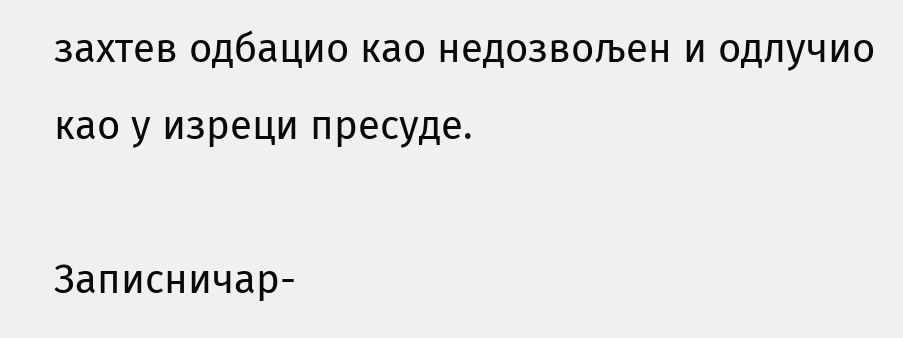захтев одбацио као недозвољен и одлучио као у изреци пресуде.

Записничар-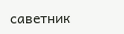саветник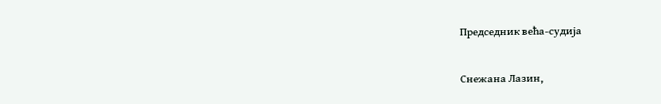Председник већа-судија

Снежана Лазин,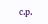с.р.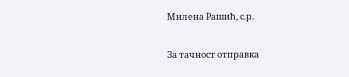Милена Рашић, с.р.

За тачност отправка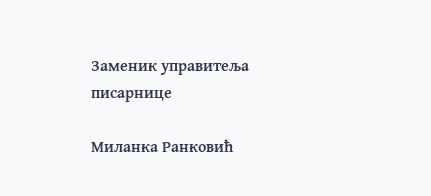Заменик управитеља писарнице

Миланка Ранковић